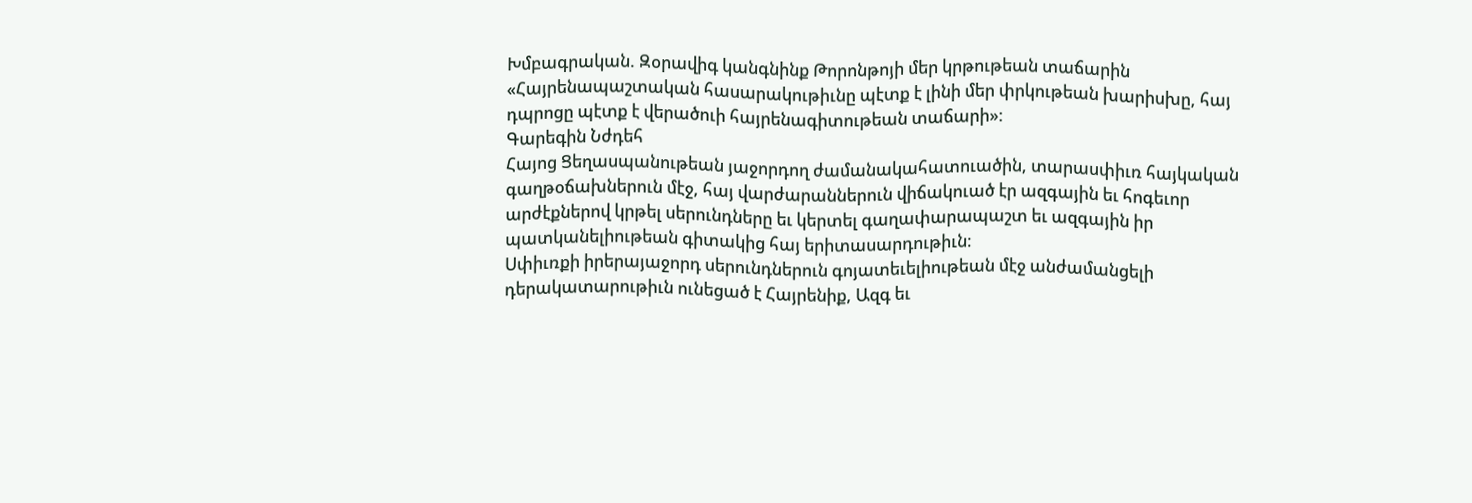Խմբագրական. Զօրավիգ կանգնինք Թորոնթոյի մեր կրթութեան տաճարին
«Հայրենապաշտական հասարակութիւնը պէտք է լինի մեր փրկութեան խարիսխը, հայ դպրոցը պէտք է վերածուի հայրենագիտութեան տաճարի»:
Գարեգին Նժդեհ
Հայոց Ցեղասպանութեան յաջորդող ժամանակահատուածին, տարասփիւռ հայկական գաղթօճախներուն մէջ, հայ վարժարաններուն վիճակուած էր ազգային եւ հոգեւոր արժէքներով կրթել սերունդները եւ կերտել գաղափարապաշտ եւ ազգային իր պատկանելիութեան գիտակից հայ երիտասարդութիւն։
Սփիւռքի իրերայաջորդ սերունդներուն գոյատեւելիութեան մէջ անժամանցելի դերակատարութիւն ունեցած է Հայրենիք, Ազգ եւ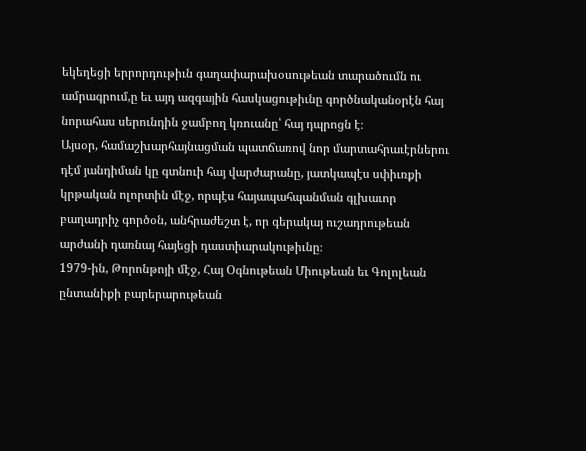եկեղեցի երրորդութիւն գաղափարախօսութեան տարածումն ու ամրագրում,ը եւ այդ ազգային հասկացութիւնը գործնականօրէն հայ նորահաս սերունդին ջամբող կռուանը՝ հայ դպրոցն է։
Այսօր, համաշխարհայնացման պատճառով նոր մարտահրաւէրներու դէմ յանդիման կը գտնուի հայ վարժարանը, յատկապէս սփիւռքի կրթական ոլորտին մէջ, որպէս հայապահպանման գլխաւոր բաղադրիչ գործօն, անհրաժեշտ է, որ գերակայ ուշադրութեան արժանի դառնայ հայեցի դաստիարակութիւնը։
1979-ին, Թորոնթոյի մէջ, Հայ Օգնութեան Միութեան եւ Գոլոլեան ընտանիքի բարերարութեան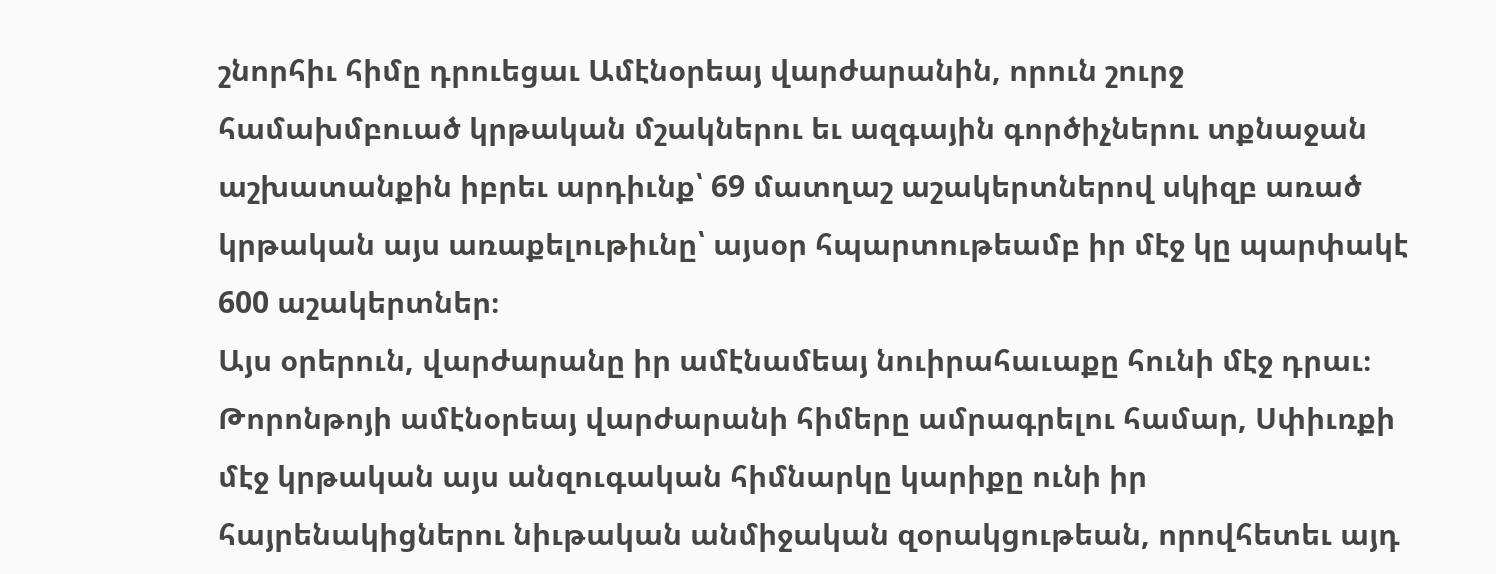շնորհիւ հիմը դրուեցաւ Ամէնօրեայ վարժարանին, որուն շուրջ համախմբուած կրթական մշակներու եւ ազգային գործիչներու տքնաջան աշխատանքին իբրեւ արդիւնք՝ 69 մատղաշ աշակերտներով սկիզբ առած կրթական այս առաքելութիւնը՝ այսօր հպարտութեամբ իր մէջ կը պարփակէ 600 աշակերտներ։
Այս օրերուն, վարժարանը իր ամէնամեայ նուիրահաւաքը հունի մէջ դրաւ։ Թորոնթոյի ամէնօրեայ վարժարանի հիմերը ամրագրելու համար, Սփիւռքի մէջ կրթական այս անզուգական հիմնարկը կարիքը ունի իր հայրենակիցներու նիւթական անմիջական զօրակցութեան, որովհետեւ այդ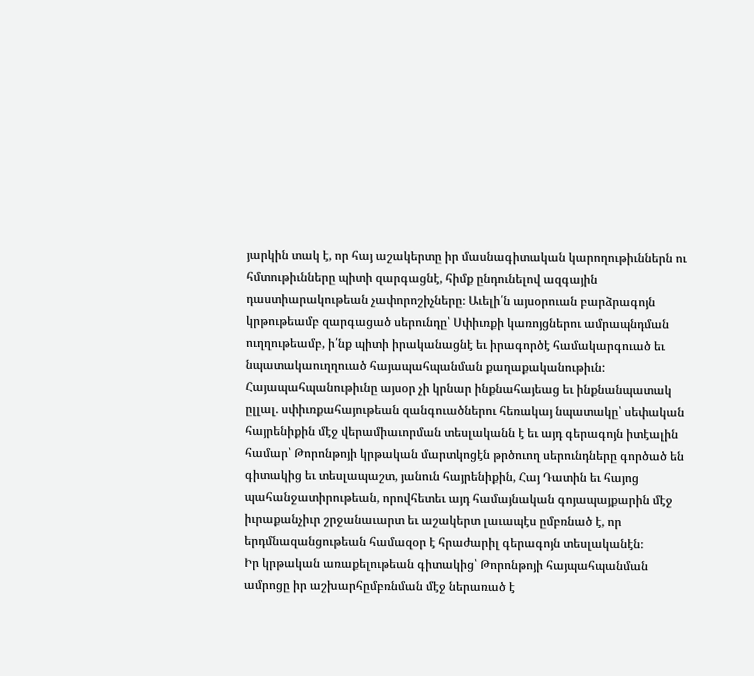յարկին տակ է, որ հայ աշակերտը իր մասնագիտական կարողութիւններն ու հմտութիւնները պիտի զարգացնէ, հիմք ընդունելով ազգային դաստիարակութեան չափորոշիչները։ Աւելի՛ն այսօրուան բարձրագոյն կրթութեամբ զարգացած սերունդը՝ Սփիւռքի կառոյցներու ամրապնդման ուղղութեամբ, ի՛նք պիտի իրականացնէ եւ իրագործէ համակարգուած եւ նպատակաուղղուած հայապահպանման քաղաքականութիւն:
Հայապահպանութիւնը այսօր չի կրնար ինքնահայեաց եւ ինքնանպատակ ըլլալ. սփիւռքահայութեան զանգուածներու հեռակայ նպատակը՝ սեփական հայրենիքին մէջ վերամիաւորման տեսլականն է եւ այդ գերագոյն իտէալին համար՝ Թորոնթոյի կրթական մարտկոցէն թրծուող սերունդները գործած են գիտակից եւ տեսլապաշտ, յանուն հայրենիքին, Հայ Դատին եւ հայոց պահանջատիրութեան, որովհետեւ այդ համայնական գոյապայքարին մէջ իւրաքանչիւր շրջանաւարտ եւ աշակերտ լաւապէս ըմբռնած է, որ երդմնազանցութեան համազօր է հրաժարիլ գերագոյն տեսլականէն։
Իր կրթական առաքելութեան գիտակից՝ Թորոնթոյի հայպահպանման ամրոցը իր աշխարհըմբռնման մէջ ներառած է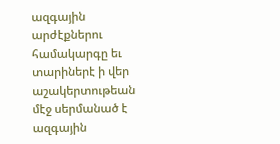ազգային արժէքներու համակարգը եւ տարիներէ ի վեր աշակերտութեան մէջ սերմանած է ազգային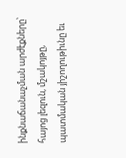ինքնաճանաչման արժէքները՝ հայոց լեզուն, մշակոյթը, պատմական յիշողութիւնը եւ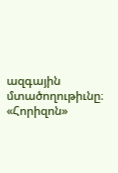ազգային մտածողութիւնը։
«Հորիզոն»